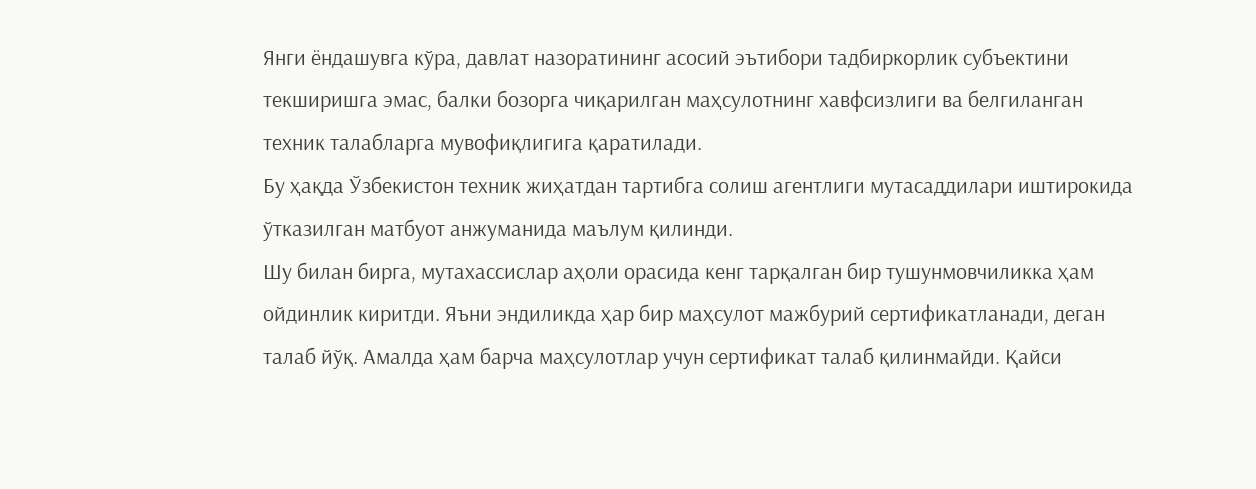Янги ёндашувга кўра, давлат назоратининг асосий эътибори тадбиркорлик субъектини текширишга эмас, балки бозорга чиқарилган маҳсулотнинг хавфсизлиги ва белгиланган техник талабларга мувофиқлигига қаратилади.
Бу ҳақда Ўзбекистон техник жиҳатдан тартибга солиш агентлиги мутасаддилари иштирокида ўтказилган матбуот анжуманида маълум қилинди.
Шу билан бирга, мутахассислар аҳоли орасида кенг тарқалган бир тушунмовчиликка ҳам ойдинлик киритди. Яъни эндиликда ҳар бир маҳсулот мажбурий сертификатланади, деган талаб йўқ. Амалда ҳам барча маҳсулотлар учун сертификат талаб қилинмайди. Қайси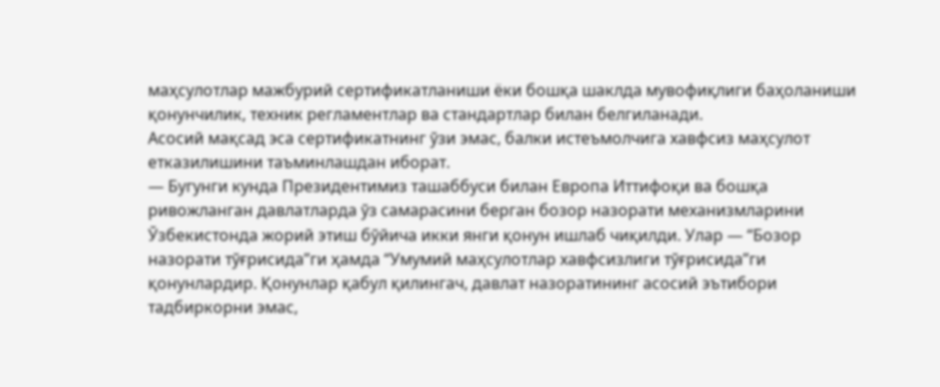маҳсулотлар мажбурий сертификатланиши ёки бошқа шаклда мувофиқлиги баҳоланиши қонунчилик, техник регламентлар ва стандартлар билан белгиланади.
Асосий мақсад эса сертификатнинг ўзи эмас, балки истеъмолчига хавфсиз маҳсулот етказилишини таъминлашдан иборат.
— Бугунги кунда Президентимиз ташаббуси билан Европа Иттифоқи ва бошқа ривожланган давлатларда ўз самарасини берган бозор назорати механизмларини Ўзбекистонда жорий этиш бўйича икки янги қонун ишлаб чиқилди. Улар — “Бозор назорати тўғрисида”ги ҳамда “Умумий маҳсулотлар хавфсизлиги тўғрисида”ги қонунлардир. Қонунлар қабул қилингач, давлат назоратининг асосий эътибори тадбиркорни эмас,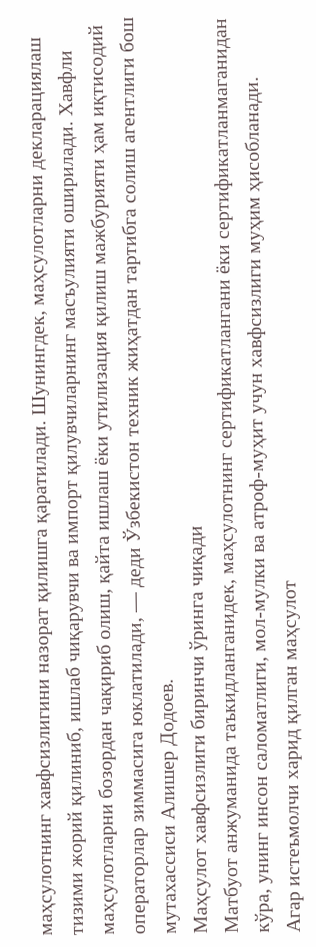маҳсулотнинг хавфсизлигини назорат қилишга қаратилади. Шунингдек, маҳсулотларни декларациялаш тизими жорий қилиниб, ишлаб чиқарувчи ва импорт қилувчиларнинг масъулияти оширилади. Хавфли маҳсулотларни бозордан чақириб олиш, қайта ишлаш ёки утилизация қилиш мажбурияти ҳам иқтисодий операторлар зиммасига юклатилади, — деди Ўзбекистон техник жиҳатдан тартибга солиш агентлиги бош мутахассиси Алишер Додоев.
Маҳсулот хавфсизлиги биринчи ўринга чиқади
Матбуот анжуманида таъкидланганидек, маҳсулотнинг сертификатлангани ёки сертификатланмаганидан кўра, унинг инсон саломатлиги, мол-мулки ва атроф-муҳит учун хавфсизлиги муҳим ҳисобланади.
Агар истеъмолчи харид қилган маҳсулот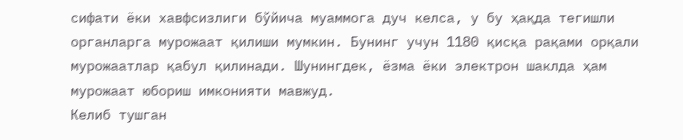сифати ёки хавфсизлиги бўйича муаммога дуч келса, у бу ҳақда тегишли органларга мурожаат қилиши мумкин. Бунинг учун 1180 қисқа рақами орқали мурожаатлар қабул қилинади. Шунингдек, ёзма ёки электрон шаклда ҳам мурожаат юбориш имконияти мавжуд.
Келиб тушган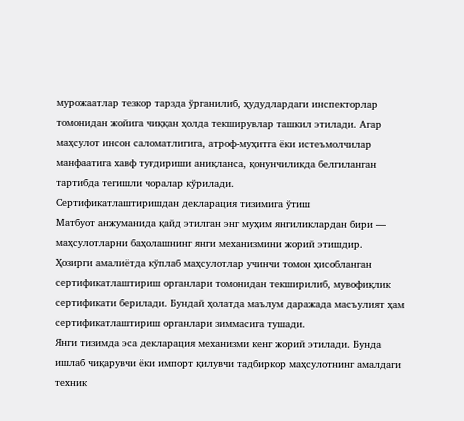мурожаатлар тезкор тарзда ўрганилиб, ҳудудлардаги инспекторлар томонидан жойига чиққан ҳолда текширувлар ташкил этилади. Агар маҳсулот инсон саломатлигига, атроф-муҳитга ёки истеъмолчилар манфаатига хавф туғдириши аниқланса, қонунчиликда белгиланган тартибда тегишли чоралар кўрилади.
Сертификатлаштиришдан декларация тизимига ўтиш
Матбуот анжуманида қайд этилган энг муҳим янгиликлардан бири — маҳсулотларни баҳолашнинг янги механизмини жорий этишдир.
Ҳозирги амалиётда кўплаб маҳсулотлар учинчи томон ҳисобланган сертификатлаштириш органлари томонидан текширилиб, мувофиқлик сертификати берилади. Бундай ҳолатда маълум даражада масъулият ҳам сертификатлаштириш органлари зиммасига тушади.
Янги тизимда эса декларация механизми кенг жорий этилади. Бунда ишлаб чиқарувчи ёки импорт қилувчи тадбиркор маҳсулотнинг амалдаги техник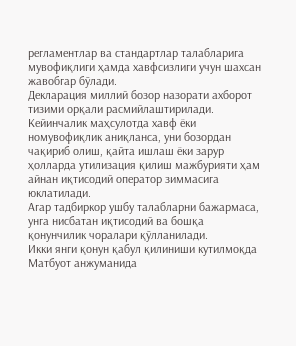регламентлар ва стандартлар талабларига мувофиқлиги ҳамда хавфсизлиги учун шахсан жавобгар бўлади.
Декларация миллий бозор назорати ахборот тизими орқали расмийлаштирилади. Кейинчалик маҳсулотда хавф ёки номувофиқлик аниқланса, уни бозордан чақириб олиш, қайта ишлаш ёки зарур ҳолларда утилизация қилиш мажбурияти ҳам айнан иқтисодий оператор зиммасига юклатилади.
Агар тадбиркор ушбу талабларни бажармаса, унга нисбатан иқтисодий ва бошқа қонунчилик чоралари қўлланилади.
Икки янги қонун қабул қилиниши кутилмоқда
Матбуот анжуманида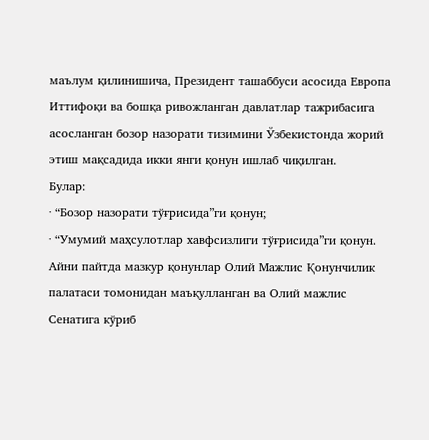маълум қилинишича, Президент ташаббуси асосида Европа Иттифоқи ва бошқа ривожланган давлатлар тажрибасига асосланган бозор назорати тизимини Ўзбекистонда жорий этиш мақсадида икки янги қонун ишлаб чиқилган.
Булар:
· “Бозор назорати тўғрисида”ги қонун;
· “Умумий маҳсулотлар хавфсизлиги тўғрисида”ги қонун.
Айни пайтда мазкур қонунлар Олий Мажлис Қонунчилик палатаси томонидан маъқулланган ва Олий мажлис Сенатига кўриб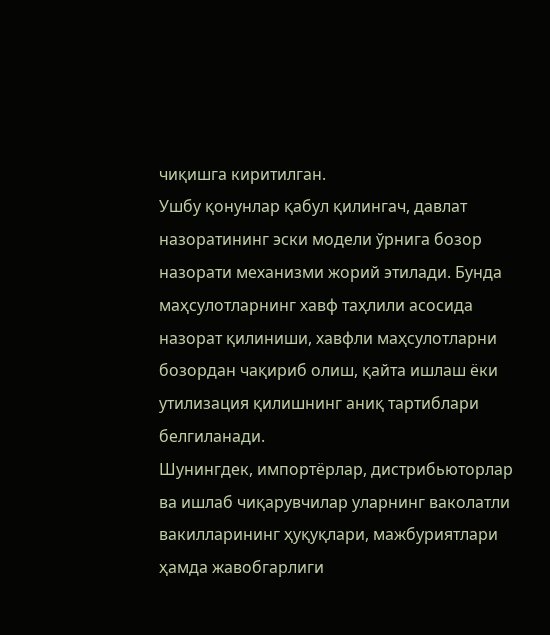чиқишга киритилган.
Ушбу қонунлар қабул қилингач, давлат назоратининг эски модели ўрнига бозор назорати механизми жорий этилади. Бунда маҳсулотларнинг хавф таҳлили асосида назорат қилиниши, хавфли маҳсулотларни бозордан чақириб олиш, қайта ишлаш ёки утилизация қилишнинг аниқ тартиблари белгиланади.
Шунингдек, импортёрлар, дистрибьюторлар ва ишлаб чиқарувчилар уларнинг ваколатли вакилларининг ҳуқуқлари, мажбуриятлари ҳамда жавобгарлиги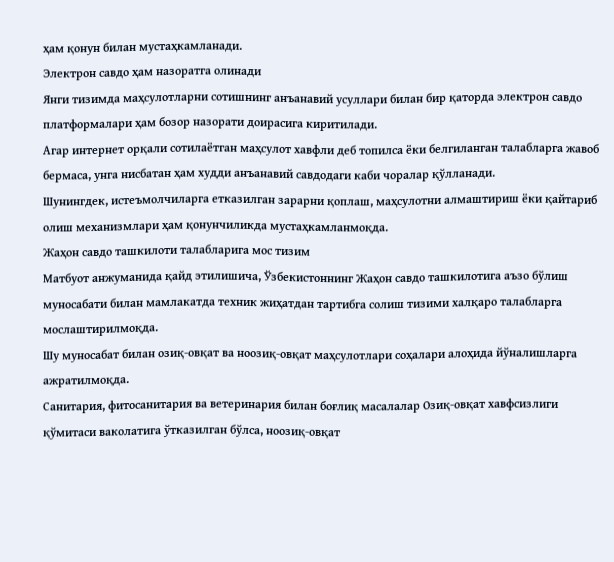ҳам қонун билан мустаҳкамланади.
Электрон савдо ҳам назоратга олинади
Янги тизимда маҳсулотларни сотишнинг анъанавий усуллари билан бир қаторда электрон савдо платформалари ҳам бозор назорати доирасига киритилади.
Агар интернет орқали сотилаётган маҳсулот хавфли деб топилса ёки белгиланган талабларга жавоб бермаса, унга нисбатан ҳам худди анъанавий савдодаги каби чоралар қўлланади.
Шунингдек, истеъмолчиларга етказилган зарарни қоплаш, маҳсулотни алмаштириш ёки қайтариб олиш механизмлари ҳам қонунчиликда мустаҳкамланмоқда.
Жаҳон савдо ташкилоти талабларига мос тизим
Матбуот анжуманида қайд этилишича, Ўзбекистоннинг Жаҳон савдо ташкилотига аъзо бўлиш муносабати билан мамлакатда техник жиҳатдан тартибга солиш тизими халқаро талабларга мослаштирилмоқда.
Шу муносабат билан озиқ-овқат ва ноозиқ-овқат маҳсулотлари соҳалари алоҳида йўналишларга ажратилмоқда.
Санитария, фитосанитария ва ветеринария билан боғлиқ масалалар Озиқ-овқат хавфсизлиги қўмитаси ваколатига ўтказилган бўлса, ноозиқ-овқат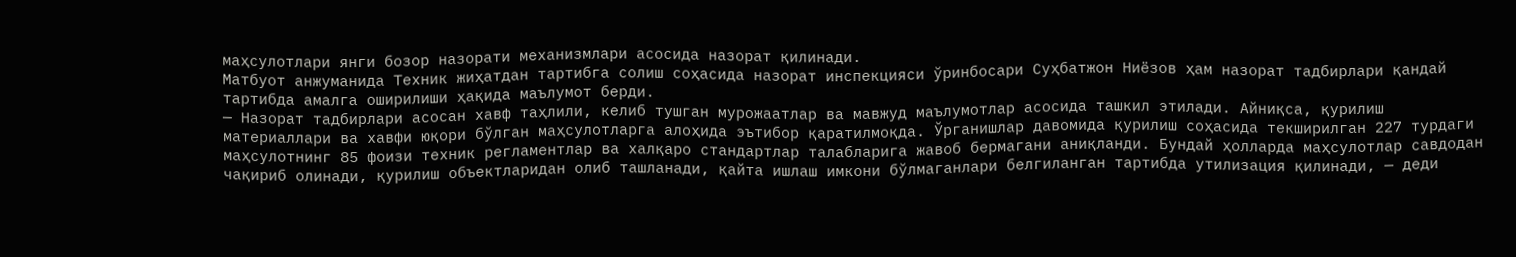маҳсулотлари янги бозор назорати механизмлари асосида назорат қилинади.
Матбуот анжуманида Техник жиҳатдан тартибга солиш соҳасида назорат инспекцияси ўринбосари Суҳбатжон Ниёзов ҳам назорат тадбирлари қандай тартибда амалга оширилиши ҳақида маълумот берди.
— Назорат тадбирлари асосан хавф таҳлили, келиб тушган мурожаатлар ва мавжуд маълумотлар асосида ташкил этилади. Айниқса, қурилиш материаллари ва хавфи юқори бўлган маҳсулотларга алоҳида эътибор қаратилмоқда. Ўрганишлар давомида қурилиш соҳасида текширилган 227 турдаги маҳсулотнинг 85 фоизи техник регламентлар ва халқаро стандартлар талабларига жавоб бермагани аниқланди. Бундай ҳолларда маҳсулотлар савдодан чақириб олинади, қурилиш объектларидан олиб ташланади, қайта ишлаш имкони бўлмаганлари белгиланган тартибда утилизация қилинади, — деди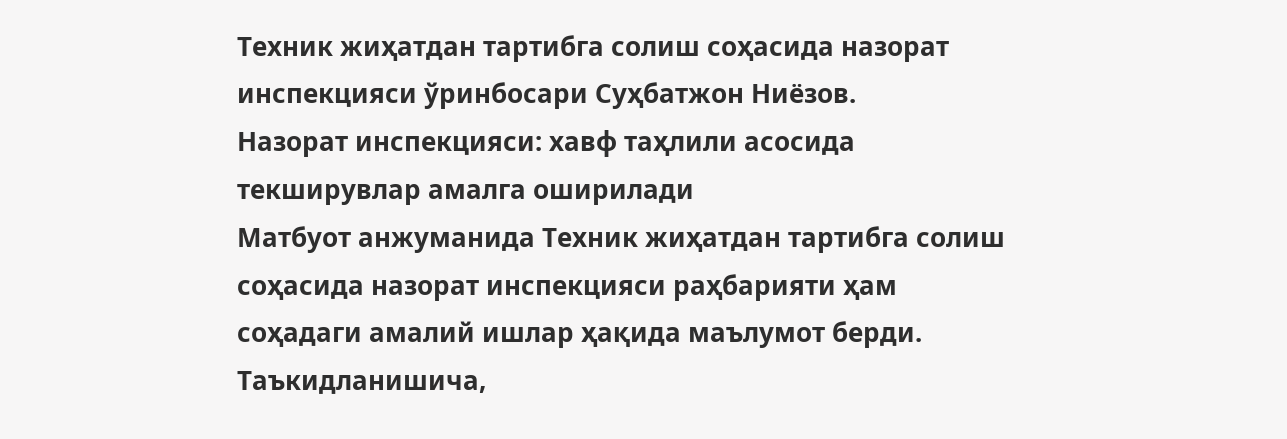Техник жиҳатдан тартибга солиш соҳасида назорат инспекцияси ўринбосари Суҳбатжон Ниёзов.
Назорат инспекцияси: хавф таҳлили асосида текширувлар амалга оширилади
Матбуот анжуманида Техник жиҳатдан тартибга солиш соҳасида назорат инспекцияси раҳбарияти ҳам соҳадаги амалий ишлар ҳақида маълумот берди.
Таъкидланишича,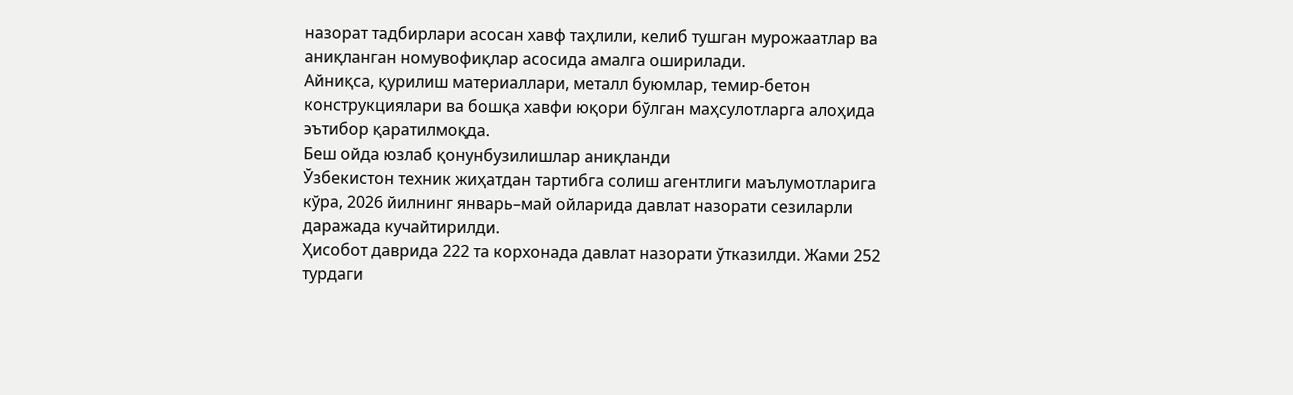назорат тадбирлари асосан хавф таҳлили, келиб тушган мурожаатлар ва аниқланган номувофиқлар асосида амалга оширилади.
Айниқса, қурилиш материаллари, металл буюмлар, темир-бетон конструкциялари ва бошқа хавфи юқори бўлган маҳсулотларга алоҳида эътибор қаратилмоқда.
Беш ойда юзлаб қонунбузилишлар аниқланди
Ўзбекистон техник жиҳатдан тартибга солиш агентлиги маълумотларига кўра, 2026 йилнинг январь–май ойларида давлат назорати сезиларли даражада кучайтирилди.
Ҳисобот даврида 222 та корхонада давлат назорати ўтказилди. Жами 252 турдаги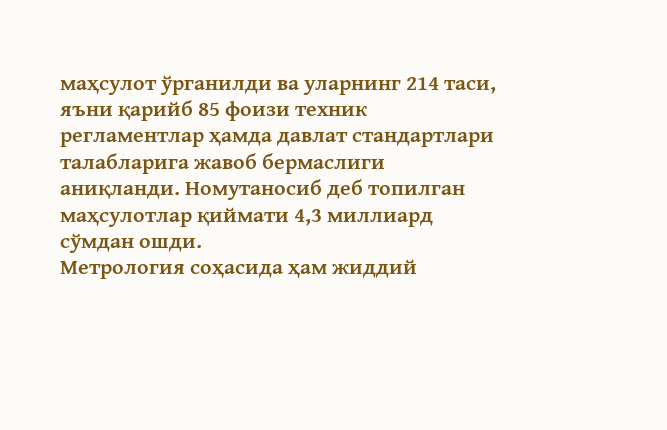маҳсулот ўрганилди ва уларнинг 214 таси, яъни қарийб 85 фоизи техник регламентлар ҳамда давлат стандартлари талабларига жавоб бермаслиги аниқланди. Номутаносиб деб топилган маҳсулотлар қиймати 4,3 миллиард сўмдан ошди.
Метрология соҳасида ҳам жиддий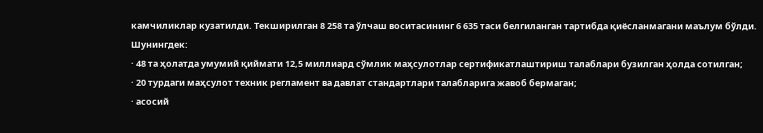камчиликлар кузатилди. Текширилган 8 258 та ўлчаш воситасининг 6 635 таси белгиланган тартибда қиёсланмагани маълум бўлди.
Шунингдек:
· 48 та ҳолатда умумий қиймати 12,5 миллиард сўмлик маҳсулотлар сертификатлаштириш талаблари бузилган ҳолда сотилган;
· 20 турдаги маҳсулот техник регламент ва давлат стандартлари талабларига жавоб бермаган;
· асосий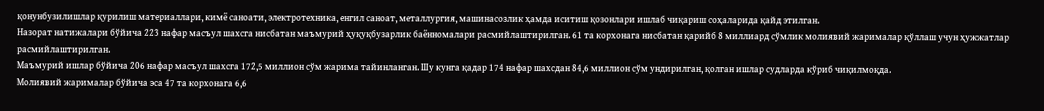қонунбузилишлар қурилиш материаллари, кимё саноати, электротехника, енгил саноат, металлургия, машинасозлик ҳамда иситиш қозонлари ишлаб чиқариш соҳаларида қайд этилган.
Назорат натижалари бўйича 223 нафар масъул шахсга нисбатан маъмурий ҳуқуқбузарлик баённомалари расмийлаштирилган. 61 та корхонага нисбатан қарийб 8 миллиард сўмлик молиявий жарималар қўллаш учун ҳужжатлар расмийлаштирилган.
Маъмурий ишлар бўйича 206 нафар масъул шахсга 172,5 миллион сўм жарима тайинланган. Шу кунга қадар 174 нафар шахсдан 84,6 миллион сўм ундирилган, қолган ишлар судларда кўриб чиқилмоқда.
Молиявий жарималар бўйича эса 47 та корхонага 6,6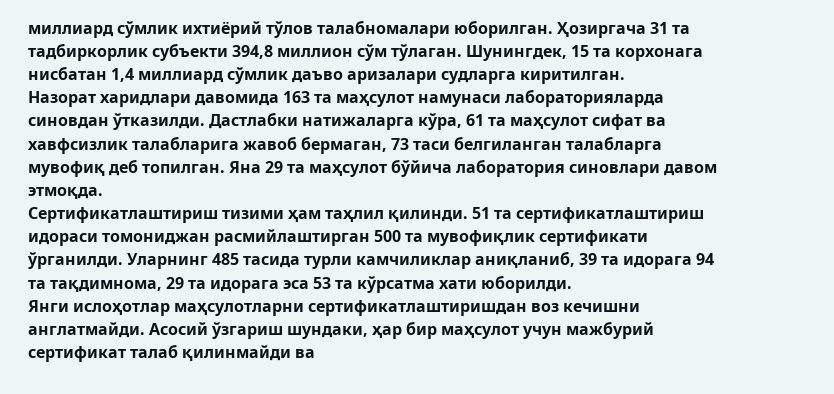миллиард сўмлик ихтиёрий тўлов талабномалари юборилган. Ҳозиргача 31 та тадбиркорлик субъекти 394,8 миллион сўм тўлаган. Шунингдек, 15 та корхонага нисбатан 1,4 миллиард сўмлик даъво аризалари судларга киритилган.
Назорат харидлари давомида 163 та маҳсулот намунаси лабораторияларда синовдан ўтказилди. Дастлабки натижаларга кўра, 61 та маҳсулот сифат ва хавфсизлик талабларига жавоб бермаган, 73 таси белгиланган талабларга мувофиқ деб топилган. Яна 29 та маҳсулот бўйича лаборатория синовлари давом этмоқда.
Сертификатлаштириш тизими ҳам таҳлил қилинди. 51 та сертификатлаштириш идораси томониджан расмийлаштирган 500 та мувофиқлик сертификати ўрганилди. Уларнинг 485 тасида турли камчиликлар аниқланиб, 39 та идорага 94 та тақдимнома, 29 та идорага эса 53 та кўрсатма хати юборилди.
Янги ислоҳотлар маҳсулотларни сертификатлаштиришдан воз кечишни англатмайди. Асосий ўзгариш шундаки, ҳар бир маҳсулот учун мажбурий сертификат талаб қилинмайди ва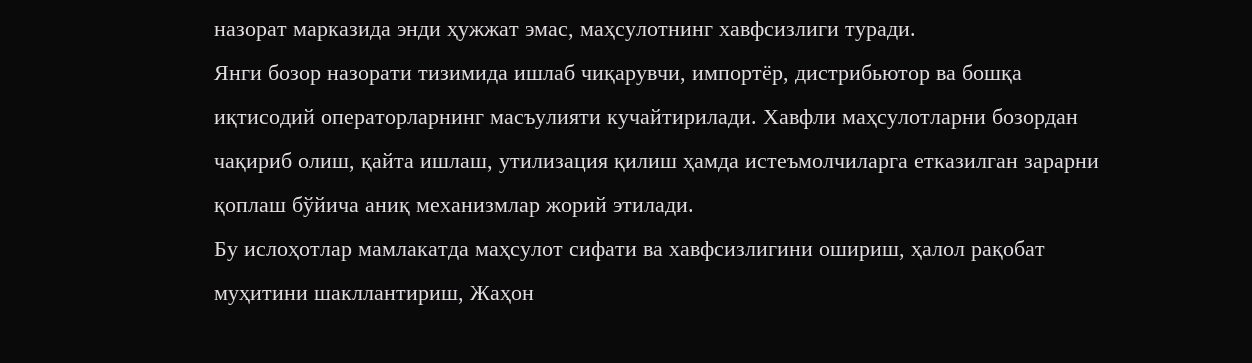назорат марказида энди ҳужжат эмас, маҳсулотнинг хавфсизлиги туради.
Янги бозор назорати тизимида ишлаб чиқарувчи, импортёр, дистрибьютор ва бошқа иқтисодий операторларнинг масъулияти кучайтирилади. Хавфли маҳсулотларни бозордан чақириб олиш, қайта ишлаш, утилизация қилиш ҳамда истеъмолчиларга етказилган зарарни қоплаш бўйича аниқ механизмлар жорий этилади.
Бу ислоҳотлар мамлакатда маҳсулот сифати ва хавфсизлигини ошириш, ҳалол рақобат муҳитини шакллантириш, Жаҳон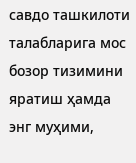савдо ташкилоти талабларига мос бозор тизимини яратиш ҳамда энг муҳими,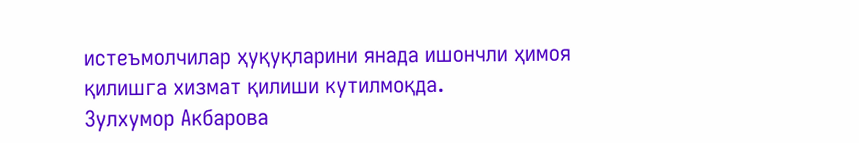истеъмолчилар ҳуқуқларини янада ишончли ҳимоя қилишга хизмат қилиши кутилмоқда.
Зулхумор Акбарова